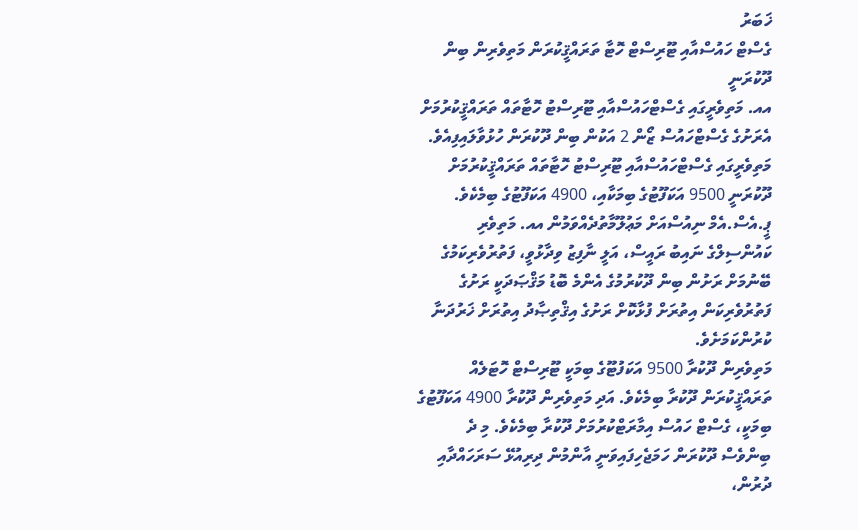ޚަބަރު
ގެސްޓް ހައުސްއާއި ޓޫރިސްޓް ހޮޓާ ތަރައްޤީކުރަން މަތިވެރިން ބިން ދޫކުރަނީ
އއ. މަތިވެރީގައި ގެސްޓްހައުސްއާއި ޓޫރިސްޓު ހޮޓާތައް ތަރައްޤީކުރުމަށް އެރަށުގެ ގެސްޓްހައުސް ޒޯން 2 އަކުން ބިން ދޫކުރަން ހުޅުވާލައިފިއެވެ.
މަތިވެރީގައި ގެސްޓްހައުސްއާއި ޓޫރިސްޓު ހޮޓާތައް ތަރައްޤީކުރުމަށް ދޫކުރަނީ 9500 އަކަފޫޓުގެ ބިމަކާއި، 4900 އަކަފޫޓުގެ ބިމެކެވެ.
ޕީ.އެސް.އެމް ނިއުސްއަށް މަޢުލޫމާތުދެއްވަމުން އއ. މަތިވެރި ކައުންސިލްގެ ނައިބު ރައީސް، އަލީ ނާފިޒު ވިދާޅުވީ، ފަތުރުވެރިކަމުގެ ބޭނުމަށް ރަށުން ބިން ދޫކުރުމުގެ އެންމެ ބޮޑު މަޤްޞަދަކީ ރަށުގެ ފަތުރުވެރިކަން އިތުރަށް ފުޅާކޮށް ރަށުގެ އިޤްތިޞާދު އިތުރަށް ޚަރުދަނާ ކުރުންކަމަށެވެ.
މަތިވެރިން ދޫކުރާ 9500 އަކަފުޓޫގެ ބިމަކީ ޓޫރިސްޓް ހޮޓަލެއް ތަރައްޤީކުރަން ދޫކުރާ ބިމެކެވެ. އަދި މަތިވެރިން ދޫކުރާ 4900 އަކަފޫޓުގެ ބިމަކީ، ގެސްޓް ހައުސް އިމާރަޓްކުރުމަށް ދޫކުރާ ބިމެކެވެ. މި ދެ ބިންވެސް ދޫކުރަން ހަމަޖެހިފައިވަނީ އާންމުން ދިރިއުޅޭ ސަރަހައްދާއި ދުރުން،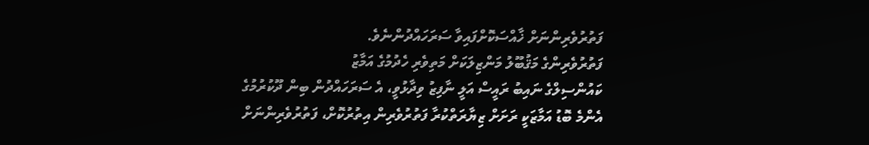ފަތުރުވެރިންނަށް ޚާއްސަކޮށްފައިވާ ސަރަހައްދުންނެވެ.
ފަތުރުވެރިންގެ މަޤުބޫލު މަންޒިލަކަށް މަތިވެރި ހެދުމުގެ އަމާޒު
ކައުންސިލްގެ ނައިބު ރައީސް އަލީ ނާފިޒު ވިދާޅުވީ، އެ ސަރަހައްދުން ބިން ދޫކުރުމުގެ އެންމެ ބޮޑު އަމާޒަކީ ރަށަށް ޒިޔާރަތްކުރާ ފަތުރުވެރިން އިތުރުކޮށް، ފަތުރުވެރިންނަށް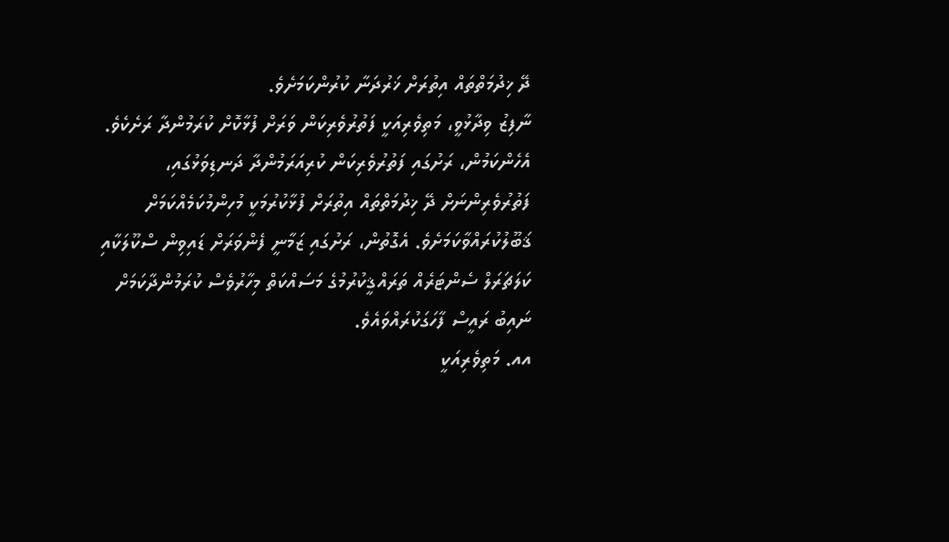ދޭ ޚިދުމަތްތައް އިތުރަށް ޚަރުދަނާ ކުރުންކަމަށެވެ.
ނާފިޒު ވިދާޅުވީ، މަތިވެރިއަކީ ފަތުރުވެރިކަން ވަރަށް ފުޅާކޮށް ކުރަމުންދާ ރަށެކެވެ. އެހެންކަމުން، ރަށުގައި ފަތުރުވެރިކަން ކުރިއަރަމުންދާ ދަނޑިވަޅުގައި، ފަތުރުވެރިންނަށް ދޭ ޚިދުމަތްތައް އިތުރަށް ފުޅާކުރުމަކީ މުހިންމުކަމެއްކަމަށް ޤަބޫލުކުރައްވާކަމަށެވެ. އެގޮތުން، ރަށުގައި ޒަމާނީ ފެންވަރަށް ޑައިވިން ސްކޫލަކާއި ކަލަޗަރަލް ސެންޓަރެއް ތަރައްޤީކުރުމުގެ މަސައްކަތް މިހާރުވެސް ކުރަމުންދާކަމަށް ނައިބު ރައީސް ފާހަގަކުރައްވައެވެ.
އއ. މަތިވެރިއަކީ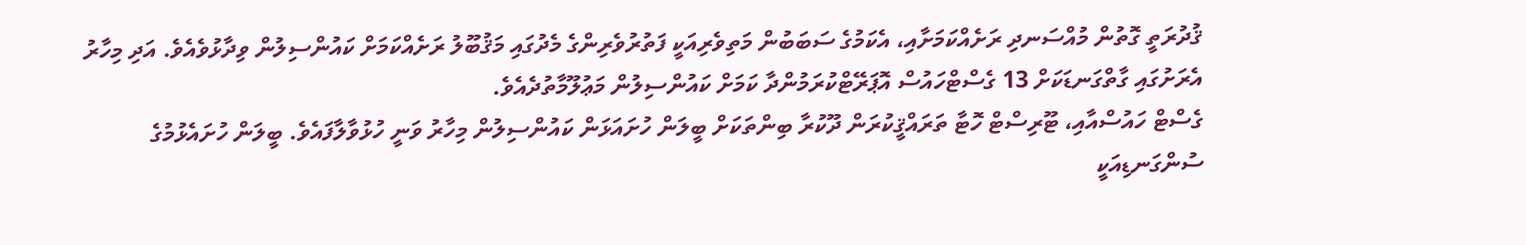ޤުދުރަތީ ގޮތުން މުއްސަނދި ރަށެއްކަމަށާއި، އެކަމުގެ ސަބަބުން މަތިވެރިއަކީ ފަތުރުވެރިންގެ މެދުގައި މަޤުބޫލު ރަށެއްކަމަށް ކައުންސިލުން ވިދާޅުވެއެވެ. އަދި މިހާރު އެރަށުގައި ގާތްގަނޑަކަށް 13 ގެސްޓްހައުސް އޮޕަރޭޓްކުރަމުންދާ ކަމަށް ކައުންސިލުން މަޢުލޫމާތުދެއެވެ.
ގެސްޓް ހައުސްއާއި، ޓޫރިސްޓް ހޮޓާ ތަރައްޤީކުރަން ދޫކުރާ ބިންތަކަށް ބީލަން ހުށައަޅަން ކައުންސިލުން މިހާރު ވަނީ ހުޅުވާލާފައެވެ. ބީލަން ހުށައެޅުމުގެ ސުންގަނޑިއަކީ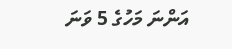އަންނަ މަހުގެ 5 ވަނަ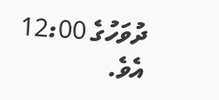ދުވަހުގެ 12:00 އެވެ.